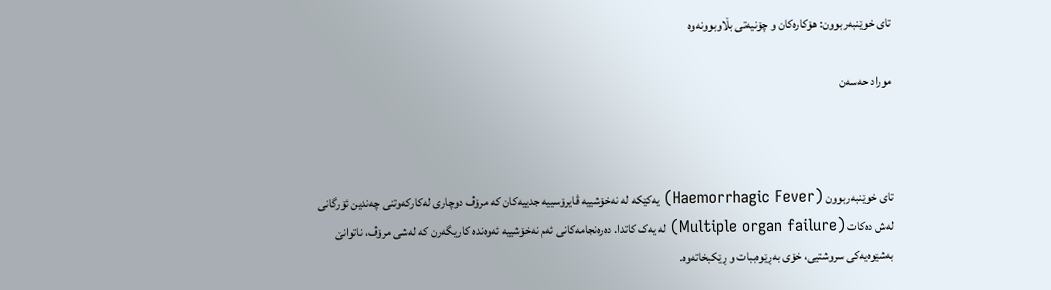تای خوێنبەربوون: هۆکارەکان و چۆنیەتی بڵاوبوونەوە

موراد حەسەن



تای خوێنبەربوون (Haemorrhagic Fever) یەکێکە لە نەخۆشییە ڤایرۆسییە جدییەکان کە مرۆڤ دوچاری لەکارکەوتنی چەندین ئۆرگانی لەش دەکات (Multiple organ failure) لە یەک کاتدا. دەرەنجامەکانی ئەم نەخۆشییە ئەوەندە کاریگەرن کە لەشی مرۆڤ، ناتوانێ بەشێوەیەکی سروشتیی، خۆی بەڕێوەببات و ڕێکبخاتەوە.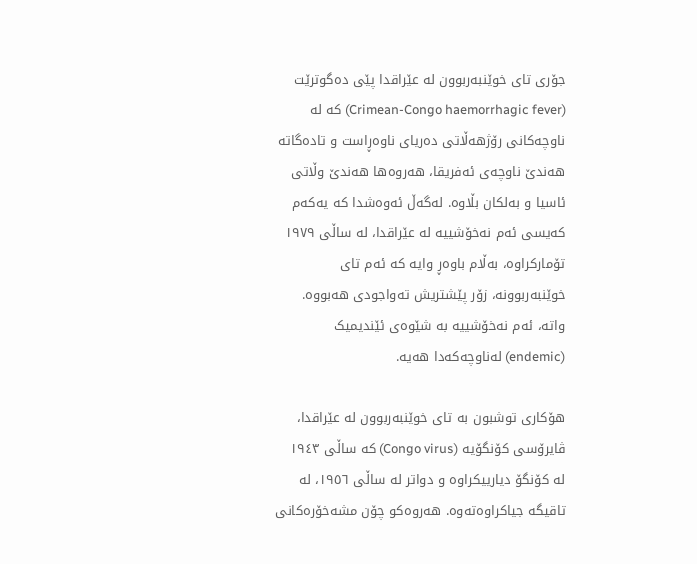جۆری تای خوێنبەربوون لە عێراقدا پێی دەگوترێت (Crimean-Congo haemorrhagic fever) کە لە ناوچەکانی رۆژهەڵاتی دەریای ناوەڕاست و تادەگاتە هەندێ ناوچەی ئەفریقا، هەروەها هەندێ وڵاتی ئاسیا و بەلکان بڵاوە. لەگەڵ ئەوەشدا کە یەکەم کەیسی ئەم نەخۆشییە لە عێراقدا، لە ساڵی ١٩٧٩ تۆمارکراوە، بەڵام باوەڕ وایە کە ئەم تای خوێنبەربوونە، زۆر پێشتریش تەواجودی هەبووە.  واتە، ئەم نەخۆشییە بە شێوەی ئێندیمیک (endemic) لەناوچەکەدا هەیە.

هۆکاری توشبون بە تای خوێنبەربوون لە عێراقدا، ڤایرۆسی کۆنگۆیە (Congo virus) کە ساڵی ١٩٤٣ لە کۆنگۆ دیارییکراوە و دواتر لە ساڵی ١٩٥٦، لە تاقیگە جیاکراوەتەوە. هەروەکو چۆن مشەخۆرەکانی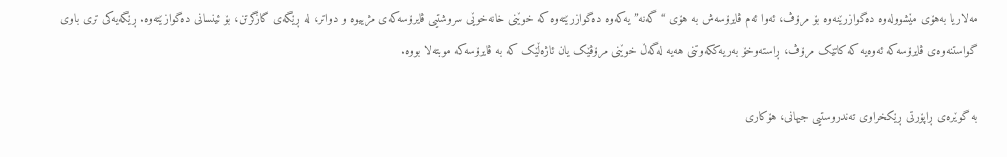مەلاریا بەهۆی مێشوولەوە دەگوازرێنەوە بۆ مرۆڤ، ئەوا ئەم ڤایرۆسەش بە هۆی “گەنە”یەکەوە دەگوازرێتەوە کە خوێنی خانەخوێی سروشتیی ڤایرۆسەکەی مژییوە و دواتر، لە ڕێگەی گازگرتن، بۆ ئینسانی دەگوازێتەوە. ڕێگەیەکی تری باوی گواستنەوەی ڤایرۆسەکە ئەوەیە کە کاتێک مرۆڤ، ڕاستەوخۆ بەریەککەوتنی هەیە لەگەڵ خوێنی مرۆڤێک یان ئاژەڵێک کە بە ڤایرۆسەکە موبتەلا بووە.

بە گوێرەی ڕاپۆرتی ڕێکخراوی تەندروستیی جیهانی، هۆکاری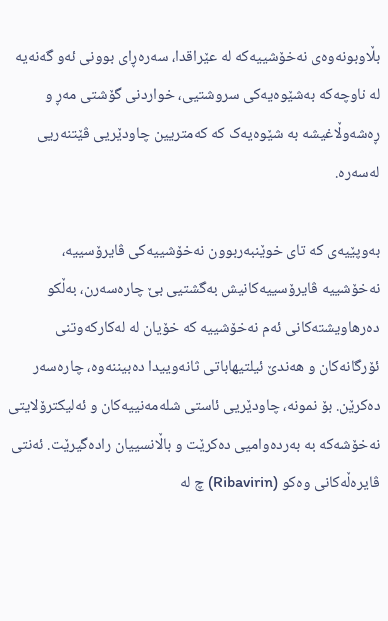بڵاوبونەوەی نەخۆشییەکە لە عێراقدا، سەرەڕای بوونی ئەو گەنەیە لە ناوچەکە بەشێوەیەکی سروشتیی، خواردنی گۆشتی مەڕ و ڕەشەوڵاغیشە بە شێوەیەک کە کەمتریین چاودێریی ڤێتنەریی لەسەرە.

بەوپێیەی کە تای خوێنبەربوون نەخۆشییەکی ڤایرۆسییە، نەخۆشییە ڤایرۆسییەکانیش بەگشتیی بێ چارەسەرن، بەڵکو دەرهاویشتەکانی ئەم نەخۆشییە کە خۆیان لە لەکارکەوتنی ئۆرگانەکان و هەندێ ئیلتیهاباتی ثانەوییدا دەبیننەوە، چارەسەر دەکرێن. بۆ نمونە، چاودێریی ئاستی شلەمەنییەکان و ئەلیکترۆلایتی نەخۆشەکە بە بەردەوامیی دەکرێت و باڵانسییان رادەگیرێت. ئەنتی ڤایرەڵەکانی وەکو (Ribavirin) چ لە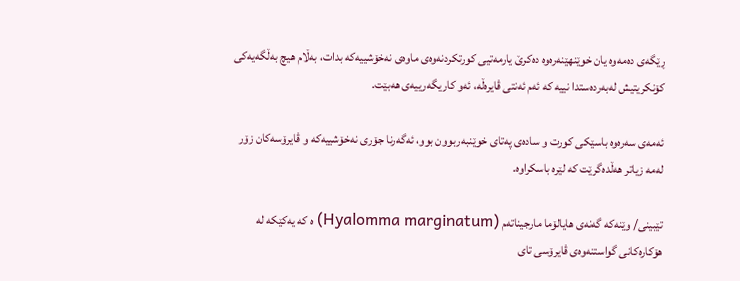ڕێگەی دەمەوە یان خوێنهێنەرەوە دەکرێ یارمەتیی کورتکردنەوەی ماوەی نەخۆشییەکە بدات، بەڵام هیچ بەڵگەیەکی کۆنکریتیش لەبەردەستدا نییە کە ئەم ئەنتی ڤایرەڵە، ئەو کاریگەرییەی هەبێت.

ئەمەی سەرەوە باسێکی کورت و سادەی پەتای خوێنبەربوون بوو، ئەگەرنا جۆری نەخۆشییەکە و ڤایرۆسەکان زۆر لەمە زیاتر هەڵدەگرێت کە لێرە باسکراوە.

تێبینی/ وێنەکە گەنەی هایالۆما مارجیناتەم (Hyalomma marginatum) ە کە یەکێکە لە هۆکارەکانی گواستنەوەی ڤایرۆسی تای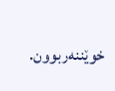خوێننەربوون.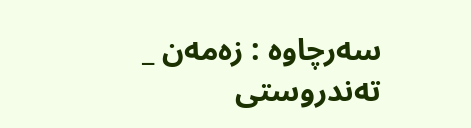سەرچاوە : زەمەن _ تەندروستی